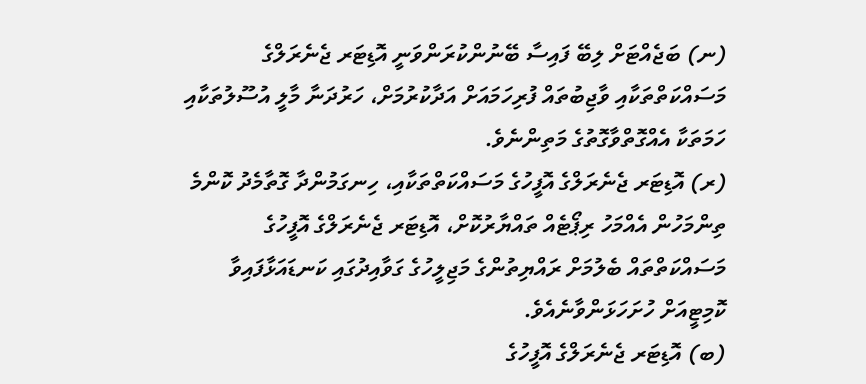(ނ) ބަޖެއްޓަށް ލިބޭ ފައިސާ ބޭނުންކުރަންވަނީ އޮޑިޓަރ ޖެނެރަލްގެ މަސައްކަތްތަކާއި ވާޖިބުތައް ފުރިހަމައަށް އަދާކުރުމަށް، ހަރުދަނާ މާލީ އުސޫލުތަކާއި ހަމަތަކާ އެއްގޮތްވާގޮތުގެ މަތިންނެވެ.
(ރ) އޮޑިޓަރ ޖެނެރަލްގެ އޮފީހުގެ މަސައްކަތްތަކާއި، ހިނގަމުންދާ ގޮތާމެދު ކޮންމެ ތިންމަހުން އެއްމަހު ރިޕޯޓެއް ތައްޔާރުކޮށް، އޮޑިޓަރ ޖެނެރަލްގެ އޮފީހުގެ މަސައްކަތްތައް ބެލުމަށް ރައްޔިތުންގެ މަޖިލީހުގެ ގަވާއިދުގައި ކަނޑައަޅާފައިވާ ކޮމިޓީއަށް ހުށަހަޅަންވާނެއެވެ.
(ބ) އޮޑިޓަރ ޖެނެރަލްގެ އޮފީހުގެ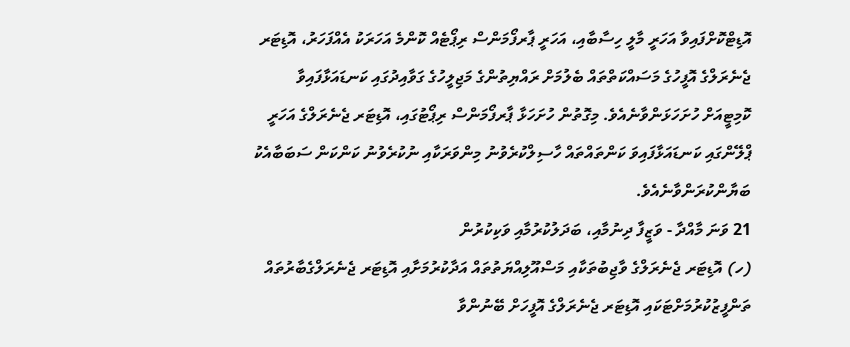އޮޑިޓްކޮށްފައިވާ އަހަރީ މާލީ ހިސާބާއި، އަހަރީ ޕާރފޯމަންސް ރިޕޯޓެއް ކޮންމެ އަހަރަކު އެއްފަހަރު، އޮޑިޓަރ ޖެނެރަލްގެ އޮފީހުގެ މަސައްކަތްތައް ބެލުމަށް ރައްޔިތުންގެ މަޖިލީހުގެ ގަވާއިދުގައި ކަނޑައަޅާފައިވާ ކޮމިޓީއަށް ހުށަހަޅަންވާނެއެވެ. މިގޮތުން ހުށަހަޅާ ޕާރފޯމަންސް ރިޕޯޓުގައި، އޮޑިޓަރ ޖެނެރަލްގެ އަހަރީ ޕްލޭންގައި ކަނޑައަޅާފައިވަ ކަންތައްތައް ހާސިލްކުރެވުނު މިންވަރަކާއި ނުކުރެވުނު ކަންކަން ސަބަބާއެކު ބަޔާންކުރަންވާނެއެވެ.
21 ވަނަ މާއްދާ - ވަޒީފާ ދިނުމާއި، ބަދަލުކުރުމާއި ވަކިކުރުން
(ހ) އޮޑިޓަރ ޖެނެރަލްގެ ވާޖިބުތަކާއި މަސްއޫލިއްޔަތުތައް އަދާކުރުމަށާއި އޮޑިޓަރ ޖެނެރަލްގެބާރުތައް ތަންފީޒުކުރުމަށްޓަކައި އޮޑިޓަރ ޖެނެރަލްގެ އޮފީހަށް ބޭނުންވާ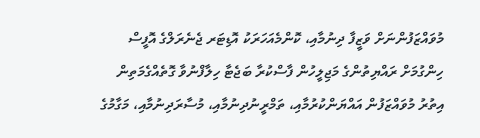މުވައްޒަފުންނަށް ވަޒީފާ ދިނުމާއި، ކޮންމެއަހަރަކު އޮޑިޓަރ ޖެނެރަލްގެ އޮފީސް ހިންގުމަށް ރައްޔިތުންގެ މަޖިލީހުން ފާސްކުރާ ބަޖެޓާ ހިލާފްނުވާ ގޮތެއްގެމަތިން އިތުރު މުވައްޒަފުން އައްޔަންކުރުމާއި، ތަމްރީނުދިނުމާއި، މުސާރަދިނުމާއި، މަގާމުގެ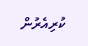ކުރިއެރުން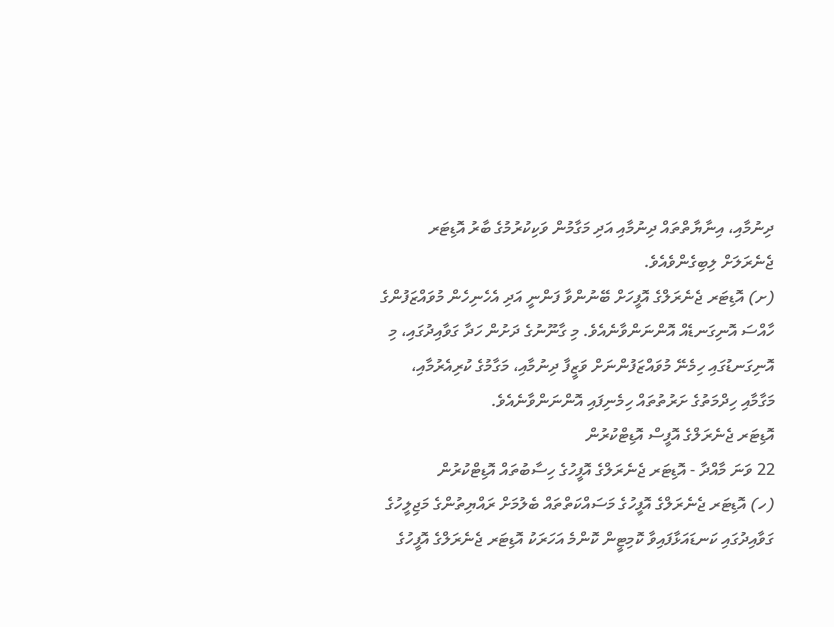ދިނުމާއި، އިނާޔާތްތައް ދިނުމާއި އަދި މަގާމުން ވަކިކުރުމުގެ ބާރު އޮޑިޓަރ ޖެނެރަލަށް ލިބިގެންވެއެވެ.
(ށ) އޮޑިޓަރ ޖެނެރަލްގެ އޮފީހަށް ބޭނުންވާ ފަންނީ އަދި އެހެނިހެން މުވައްޒަފުންގެ ހާއްސަ އޮނިގަނޑެއް އޮންނަންވާނެއެވެ. މި ގާނޫނުގެ ދަށުން ހަދާ ގަވާއިދުގައި، މި އޮނިގަނޑުގައި ހިމެނޭ މުވައްޒަފުންނަށް ވަޒީފާ ދިނުމާއި، މަގާމުގެ ކުރިއެރުމާއި، މަގާމާއި ހިދްމަތުގެ ށަރުތުތައް ހިމެނިފައި އޮންނަންވާނެއެވެ.
އޮޑިޓަރ ޖެނެރަލްގެ އޮފީސް އޮޑިޓްކުރުން
22 ވަނަ މާއްދާ - އޮޑިޓަރ ޖެނެރަލްގެ އޮފީހުގެ ހިސާބުތައް އޮޑިޓްކުރުން
(ހ) އޮޑިޓަރ ޖެނެރަލްގެ އޮފީހުގެ މަސައްކަތްތައް ބެލުމަށް ރައްޔިތުންގެ މަޖިލީހުގެ ގަވާއިދުގައި ކަނޑައަޅާފައިވާ ކޮމިޓީން ކޮންމެ އަހަރަކު އޮޑިޓަރ ޖެނެރަލްގެ އޮފީހުގެ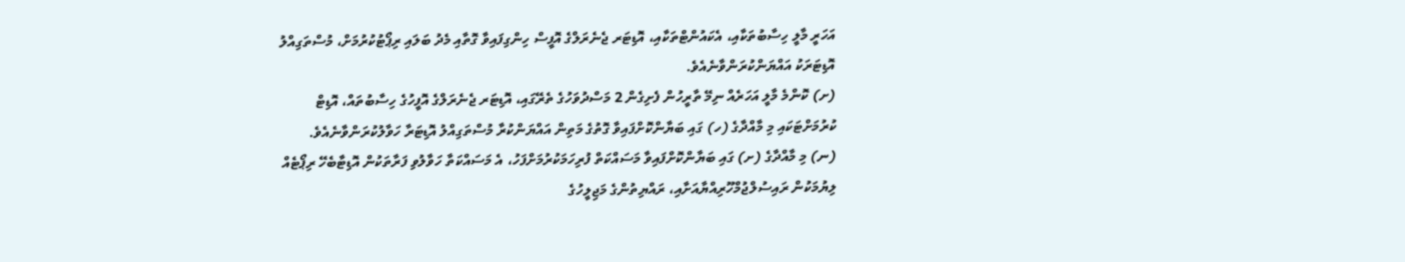އަހަރީ މާލީ ހިސާބުތަކާއި، އެކައުންޓްތަކާއި، އޮޑިޓަރ ޖެނެރަލްގެ އޮފީސް ހިންގިފައިވާ ގޮތާއި މެދު ބަލައި ރިޕޯޓުކުރުމަށް، މުސްތަގިއްލު އޮޑިޓަރަކު އައްޔަންކުރަންވާނެއެވެ.
(ށ) ކޮންމެ މާލީ އަހަރެއް ނިމޭ ތާރީހުން ފެށިގެން 2 މަސްދުވަހުގެ ތެރޭގައި، އޮޑިޓަރ ޖެނެރަލްގެ އޮފީހުގެ ހިސާބުތައް، އޮޑިޓް ކުރުމަށްޓަކައި މި މާއްދާގެ (ހ) ގައި ބަޔާންކޮށްފައިވާ ގޮތުގެ މަތިން އައްޔަންކުރާ މުސްތަގިއްލު އޮޑިޓަރާ ހަވާލުކުރަންވާނެއެވެ.
(ނ) މި މާއްދާގެ (ށ) ގައި ބަޔާންކޮށްފައިވާ މަސައްކަތް ފުރިހަމަކުރުމަށްފަހު، އެ މަސައްކަތާ ހަވާލުވި ފަރާތަކުން އޮޑިޓާބެހޭ ރިޕޯޓެއް ލިޔުމަކުން ރައިސުލްޖުމްހޫރިއްޔާއަށާއި، ރައްޔިތުންގެ މަޖިލީހުގެ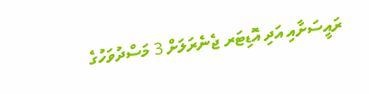ރައީސަށާއި އަދި އޮޑިޓަރ ޖެނެރަލަށް 3 މަސްދުވަހުގެ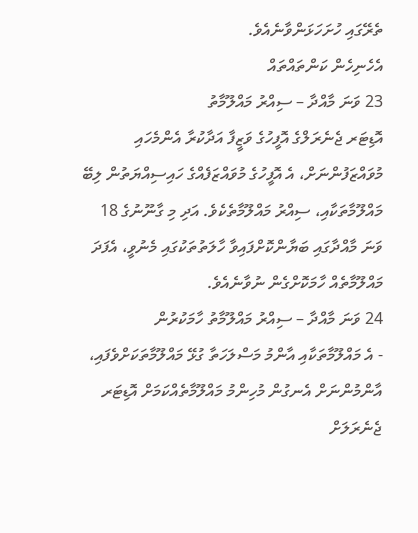ތެރޭގައި ހުށަހަޅަންވާނެއެވެ.
އެހެނިހެން ކަންތައްތައް
23 ވަނަ މާއްދާ – ސިއްރު މައްލޫމާތު
އޮޑިޓަރ ޖެނެރަލްގެ އޮފީހުގެ ވަޒީފާ އަދާކުރާ އެންމެހައި މުވައްޒަފުންނަށް، އެ އޮފީހުގެ މުވައްޒަފެއްގެ ހައިސިއްޔަތުން ލިބޭ މައްލޫމާތަކާއި، ސިއްރު މައްލޫމާތެކެވެ. އަދި މި ގާނޫނުގެ 18 ވަނަ މާއްދާގައި ބަޔާންކޮށްފައިވާ ހާލަތުތަކުގައި މެނުވީ، އެފަދަ މައްލޫމާތެއް ހާމަކޮށްގެން ނުވާނެއެވެ.
24 ވަނަ މާއްދާ – ސިއްރު މައްލޫމާތު ހާމަކުރުން
- އެ މައްލޫމާތަކާއި އާންމު މަސްލަހަތާ ގުޅޭ މައްލޫމާތަކަށްވެފައި، އާންމުންނަށް އެނގުން މުހިންމު މައްލޫމާތެއްކަމަށް އޮޑިޓަރ ޖެނެރަލަށް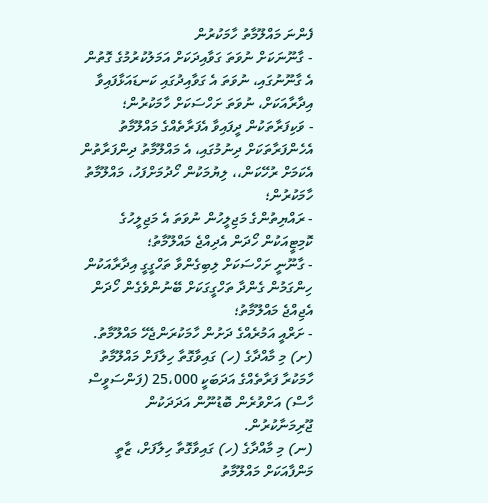ފެންނަ މައްލޫމާތު ހާމަކުރުން
- ގާނޫނަކަށް ނުވަތަ ގަވާއިދަކަށް އަމަލުކުރުމުގެ ގޮތުން އެ ގާނޫނުގައި، ނުވަތަ އެ ގަވާއިދުގައި ކަނޑައަޅާފައިވާ އިދާރާއަކަށް، ނުވަތަ ށަހްސަކަށް ހާމަކުރުން؛
- ވަކިފަރާތަކުން ދީފައިވާ އެފަރާތެއްގެ މައްލޫމާތު އެހެންފަރާތަކަށް ދިނުމުގައި، އެ މައްލޫމާތު ދިންފަރާތުން އެކަމަށް ރުހޭކަން،، ލިޔުމަކުން ހޯދުމަށްފަހު، މައްލޫމާތު ހާމަކުރުން؛
- ރައްޔިތުންގެ މަޖިލީހުން ނުވަތަ އެ މަޖިލީހުގެ ކޮމިޓީއަކުން ހޯދަން އެދިއްޖެ މައްލޫމާތު؛
- ގާނޫނީ ށަހްސަކަށް ލިބިގެންވާ ތަހްގީގީ އިދާރާއަކުން ހިންގަމުން ގެންދާ ތަހްގީގަކަށް ބޭނުންވެގެން ހޯދަން އެޖިއްޖެ މައްލޫމާތު؛
- ށަރްއީ އަމުރެއްގެ ދަށުން ހާމަކުރަންޖެހޭ މައްލޫމާތު.
(ށ) މި މާއްދާގެ (ހ) ގައިވާގޮތާ ހިލާފަށް މައްލޫމާތު ހާމަކުރާ ފަރާތެއްގެ އަދަބަކީ 25،000 (ފަންސަވީސް ހާސް) އަށްވުރެން ބޮޑުނޫން އަދަދަކުން ޖޫރިމަނާކުރުން.
(ނ) މި މާއްދާގެ (ހ) ގައިވާގޮތާ ހިލާފަށް، ޒާތީ މަންފާއަކަށް މައްލޫމާތު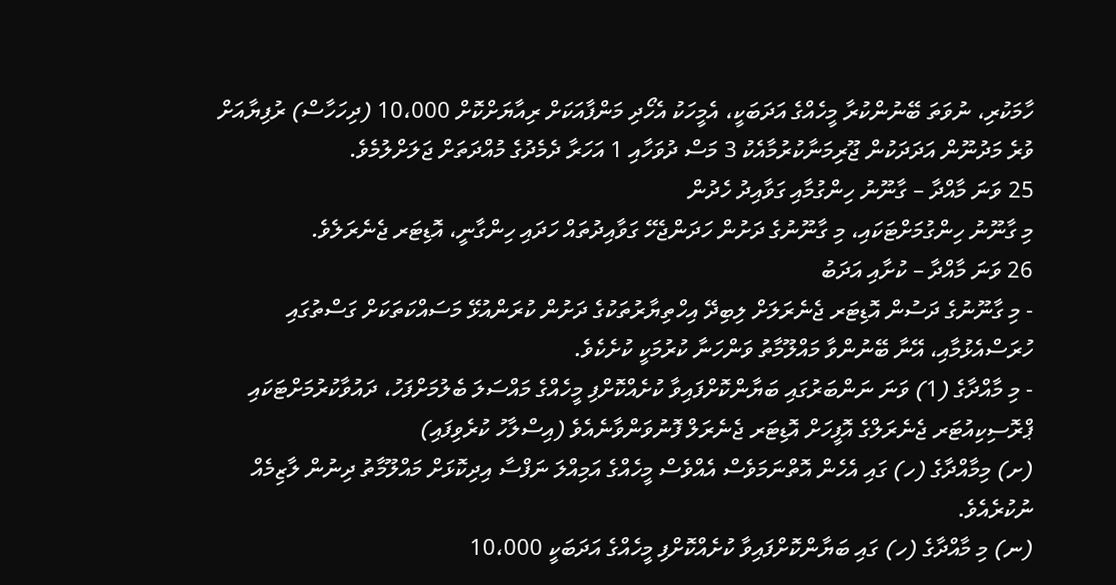ހާމަކުރި، ނުވަތަ ބޭނުންކުރާ މީހެއްގެ އަދަބަކީ، އެމީހަކު އެހޯދި މަންފާއަކަށް ރިއާޔަށްކޮށް 10،000 (ދިހަހާސް) ރުފިޔާއަށް ވުރެ މަދުނޫން އަދަދަކުން ޖޫރިމަނާކުރުމާއެކު 3 މަސް ދުވަހާއި 1 އަހަރާ ދެމެދުގެ މުއްދަތަށް ޖަލަށްލުމެވެ.
25 ވަނަ މާއްދާ – ގާނޫނު ހިންގުމާއި ގަވާއިދު ހެދުން
މި ގާނޫނު ހިންގުމަށްޓަކައި، މި ގާނޫނުގެ ދަށުން ހަދަންޖެހޭ ގަވާއިދުތައް ހަދައި ހިންގާނީ، އޮޑިޓަރ ޖެނެރަލެވެ.
26 ވަނަ މާއްދާ – ކުށާއި އަދަބު
- މި ގާނޫނުގެ ދަސުން އޮޑިޓަރ ޖެނެރަލަށް ލިބިދޭ އިހްތިޔާރުތަކުގެ ދަށުން ކުރަންއުޅޭ މަސައްކަތަކަށް ގަސްތުގައި ހުރަސްއެޅުމާއި، އޭނާ ބޭނުންވާ މައްލޫމާތު ވަންހަނާ ކުރުމަކީ ކުށެކެވެ.
- މި މާއްދާގެ (1) ވަނަ ނަންބަރުގައި ބަޔާންކޮށްފައިވާ ކުށެއްކޮށްފި މީހެއްގެ މައްސަލަ ބެލުމަށްފަހު، ދައުވާކުރުމަށްޓަކައި ޕްރޮސިކިއުޓަރ ޖެނެރަލްގެ އޮފީހަށް އޮޑިޓަރ ޖެނެރަލް ފޮނުވަންވާނެއެވެ (އިސްލާހު ކުރެވިފައި)
(ށ) މިމާއްދާގެ (ހ) ގައި އެހެން އޮތްނަމަވެސް އެއްވެސް މީހެއްގެ އަމިއްލަ ނަފްސާ އިދިކޮޅަށް މައްލޫމާތު ދިނުން ލާޒިމެއް ނުކުރެއެވެ.
(ނ) މި މާއްދާގެ (ހ) ގައި ބަޔާންކޮށްފައިވާ ކުށެއްކޮށްފި މީހެއްގެ އަދަބަކީ 10،000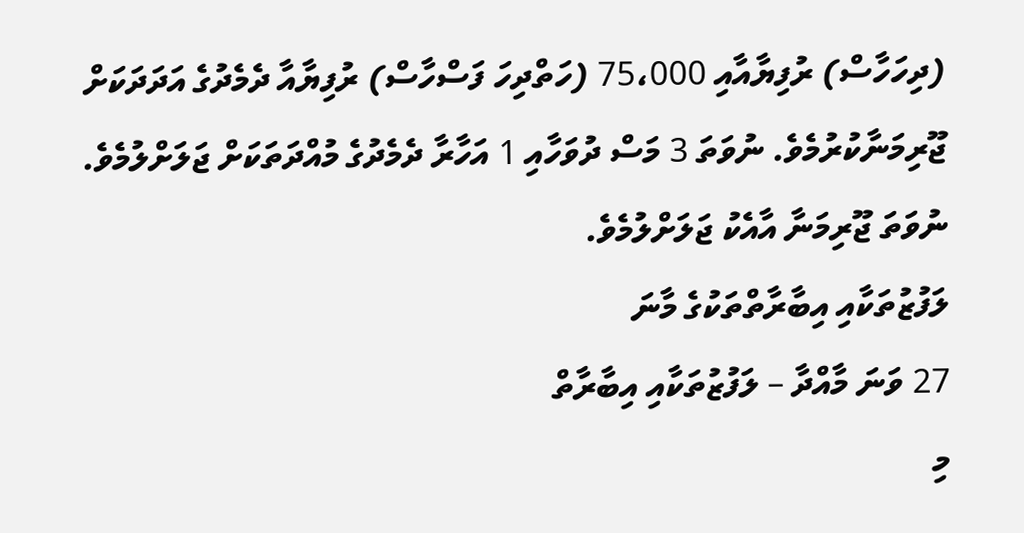(ދިހަހާސް) ރުފިޔާއާއި 75،000 (ހަތްދިހަ ފަސްހާސް) ރުފިޔާއާ ދެމެދުގެ އަދަދަކަށް ޖޫރިމަނާކުރުމެވެ. ނުވަތަ 3 މަސް ދުވަހާއި 1 އަހާރާ ދެމެދުގެ މުއްދަތަކަށް ޖަލަށްލުމެވެ. ނުވަތަ ޖޫރިމަނާ އާއެކު ޖަލަށްލުމެވެ.
ލަފުޒުތަކާއި އިބާރާތްތަކުގެ މާނަ
27 ވަނަ މާއްދާ – ލަފުޒުތަކާއި އިބާރާތް
މި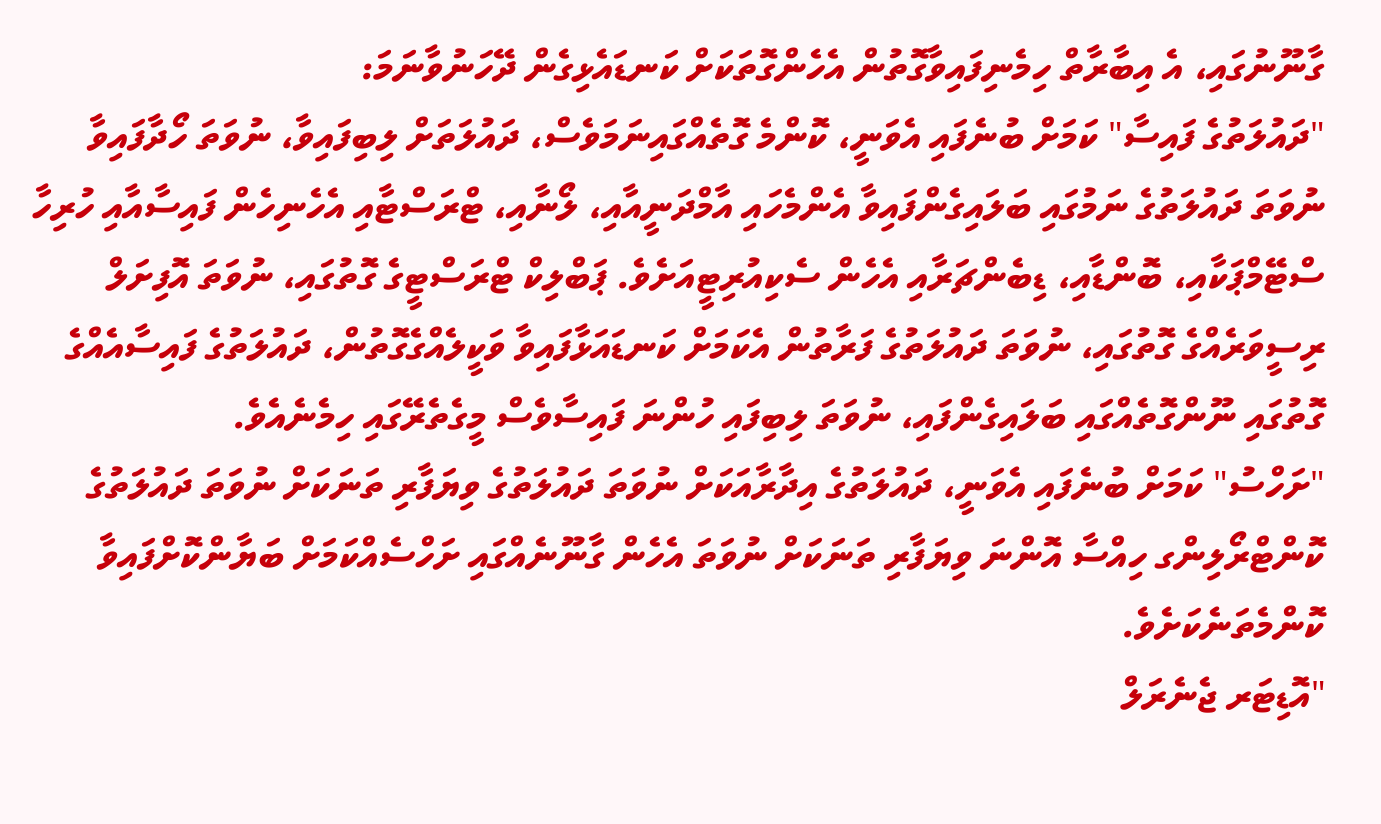ގާނޫނުގައި، އެ އިބާރާތް ހިމެނިފައިވާގޮތުން އެހެންގޮތަކަށް ކަނޑައެޅިގެން ދޭހަނުވާނަމަ:
"ދައުލަތުގެ ފައިސާ" ކަމަށް ބުނެފައި އެވަނީ، ކޮންމެ ގޮތެއްގައިނަމަވެސް، ދައުލަތަށް ލިބިފައިވާ، ނުވަތަ ހޯދާފައިވާ ނުވަތަ ދައުލަތުގެ ނަމުގައި ބަލައިގެންފައިވާ އެންމެހައި އާމްދަނީއާއި، ލޯނާއި، ޓްރަސްޓާއި އެހެނިހެން ފައިސާއާއި ހުރިހާ ސްޓޭމްޕަކާއި، ބޮންޑާއި، ޑިބެންޗަރާއި އެހެން ސެކިއުރިޓީއަށެވެ. ޕަބްލިކް ޓްރަސްޓީގެ ގޮތުގައި، ނުވަތަ އޮފިށަލް ރިސީވަރެއްގެ ގޮތުގައި، ނުވަތަ ދައުލަތުގެ ފަރާތުން އެކަމަށް ކަނޑައަޅާފައިވާ ވަކީލެއްގެގޮތުން، ދައުލަތުގެ ފައިސާއެއްގެ ގޮތުގައި ނޫންގޮތެއްގައި ބަލައިގެންފައި، ނުވަތަ ލިބިފައި ހުންނަ ފައިސާވެސް މީގެތެރޭގައި ހިމެނެއެވެ.
"ށަހްސު" ކަމަށް ބުނެފައި އެވަނީ، ދައުލަތުގެ އިދާރާއަކަށް ނުވަތަ ދައުލަތުގެ ވިޔަފާރި ތަނަކަށް ނުވަތަ ދައުލަތުގެ ކޮންޓްރޯލިންގ ހިއްސާ އޮންނަ ވިޔަފާރި ތަނަކަށް ނުވަތަ އެހެން ގާނޫނެއްގައި ށަހްސެއްކަމަށް ބަޔާންކޮށްފައިވާ ކޮންމެތަނެކަށެވެ.
"އޮޑިޓަރ ޖެނެރަލް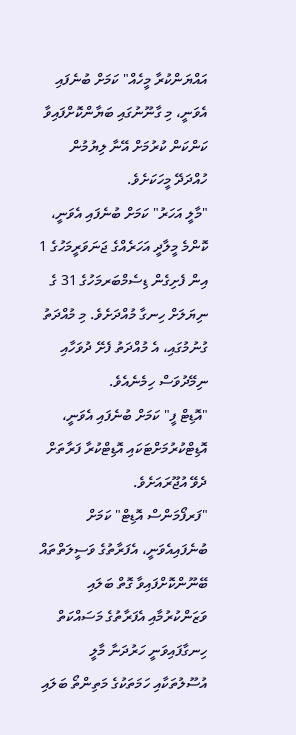އައްޔަންކުރާ މީހެއް" ކަމަށް ބުނެފައި އެވަނީ، މި ގާނޫނުގައި ބަޔާންކޮށްފައިވާ ކަންކަން ކުރުމަށް އޭނާ ލިޔުމުން ހުއްދަދޭ މީހަކަށެވެ.
"މާލީ އަހަރު" ކަމަށް ބުނެފައި އެވަނީ، ކޮންމެ މީލާދީ އަހަރެއްގެ ޖަނަވަރީމަހުގެ 1 އިން ފެށިގެން ޑިސެމްބަރމަހުގެ 31 ގެ ނިޔަލަށް ހިނގާ މުއްދަށެވެ. މި މުއްދަތު ގުނުމުގައި، އެ މުއްދަތު ފެށޭ ދުވަހާއި ނިމޭދުވަސް ހިމެނެއެވެ.
"އޮޑިޓް ފީ" ކަމަށް ބުނެފައި އެވަނީ، އޮޑިޓްކުރުމަށްޓަކައި އޮޑިޓްކުރާ ފަރާތަށް ދެވޭ އުޖޫރައަށެވެ.
"ފަރފޯމަންސް އޮޑިޓް" ކަމަށް ބުނެފައިއެވަނީ، އެފަރާތުގެ ވަސީލަތްތައް ބޭނޫންކޮށްފައިވާ ގޮތް ބަލައި ވަޒަންކުރުމާއި އެފަރާތުގެ މަސައްކަތް ހިނގާފައިވަނީ ހަރުދަނާ މާލީ އުސޫލުތަކާއި ހަމަތަކުގެ މަތިންތޯ ބަލައި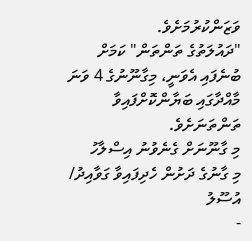ވަޒަންކުރުމަށެވެ.
"ދައުލަތުގެ ތަންތަން" ކަމަށް ބުނެފައި އެވަނީ، މިގާނޫނުގެ 4 ވަނަ މާއްދާގައި ބަޔާންކޮށްފައިވާ ތަންތަނަށެވެ.
މި ގާނޫނަށް ގެނެވުނު އިސްލާހު
މި ގާނުގެ ދަށުން ހެދިފައިވާ ގަވާއިދު/ އުސޫލު
-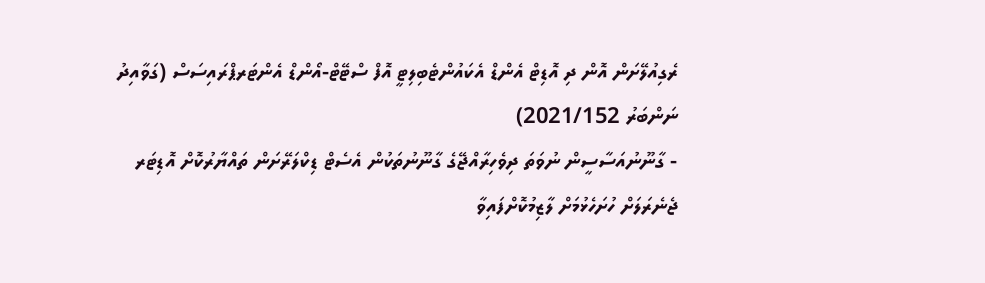ރެގިއުލޭށަން އޮން ދި އޮޑިޓް އެންޑް އެކައުންޓެބިލިޓީ އޮފް ސްޓޭޓް-އޯންޑް އެންޓަރޕްރައިސަސް (ގަވާއިދު ނަންބަރު 2021/152)
- ގާނޫނުއަސާސީން ނުވަތަ ދިވެހިރާއްޖޭގެ ގާނޫނުތަކުން އެސެޓް ޑިކްލަރޭށަން ތައްޔާރުކޮށް އޮޑިޓަރ ޖެނެރަލަށް ހުށަހެޅުމަށް ލާޒިމުކޮށްފައިވާ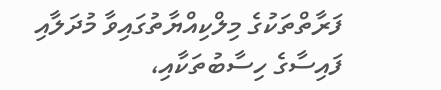ފަރާތްތަކުގެ މިލްކިއްޔާތުގައިވާ މުދަލާއި ފައިސާގެ ހިސާބުތަކާއި،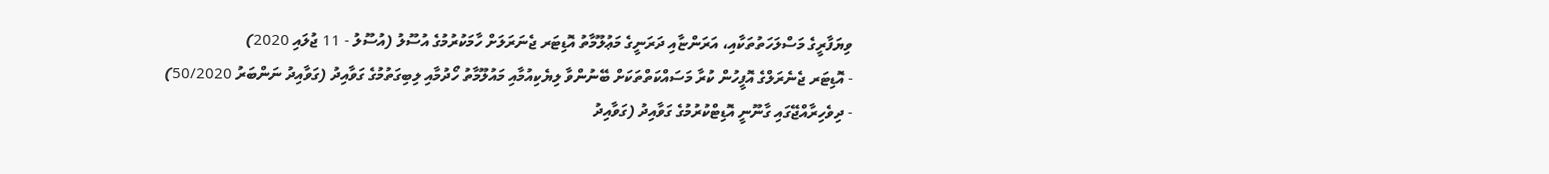ވިޔަފާރީގެ މަސްލަހަތުތަކާއި، އަރަންޏާއި ދަރަނީގެ މަޢުލޫމާތު އޮޑިޓަރ ޖެނަރަލަށް ހާމަކުރުމުގެ އުސޫލު (އުސޫލު - 11 ޖުލައި 2020)
- އޮޑިޓަރ ޖެނެރަލްގެ އޮފީހުން ކުރާ މަސައްކަތްތަކަށް ބޭނުންވާ ލިޔެކިއުމާއި މައުލޫމާތު ހޯދުމާއި ލިބިގަތުމުގެ ގަވާއިދު (ގަވާއިދު ނަންބަރު 50/2020)
- ދިވެހިރާއްޖޭގައި ގާނޫނީ އޮޑިޓްކުރުމުގެ ގަވާއިދު (ގަވާއިދު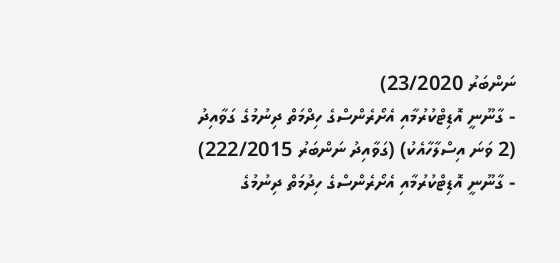ނަންބަރު 23/2020)
- ގާނޫނީ އޮޑިޓްކުރުމާއި އެށޯރެންސްގެ ހިދްމަތް ދިނުމުގެ ގަވާއިދު (2 ވަނަ އިސްލާހާއެކު) (ގަވާއިދު ނަންބަރު 222/2015)
- ގާނޫނީ އޮޑިޓްކުރުމާއި އެށޯރެންސްގެ ހިދުމަތް ދިނުމުގެ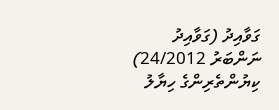ގަވާއިދު (ގަވާއިދު ނަންބަރު 24/2012)
ކިޔުންތެރިންގެ ހިޔާލު